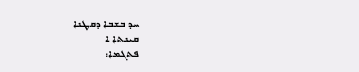ܚܕ ܒܫܒܐ ܕܩܛܢܐ
ܩܝܢܬܐ ܐ
ܦܬܓܡܐ: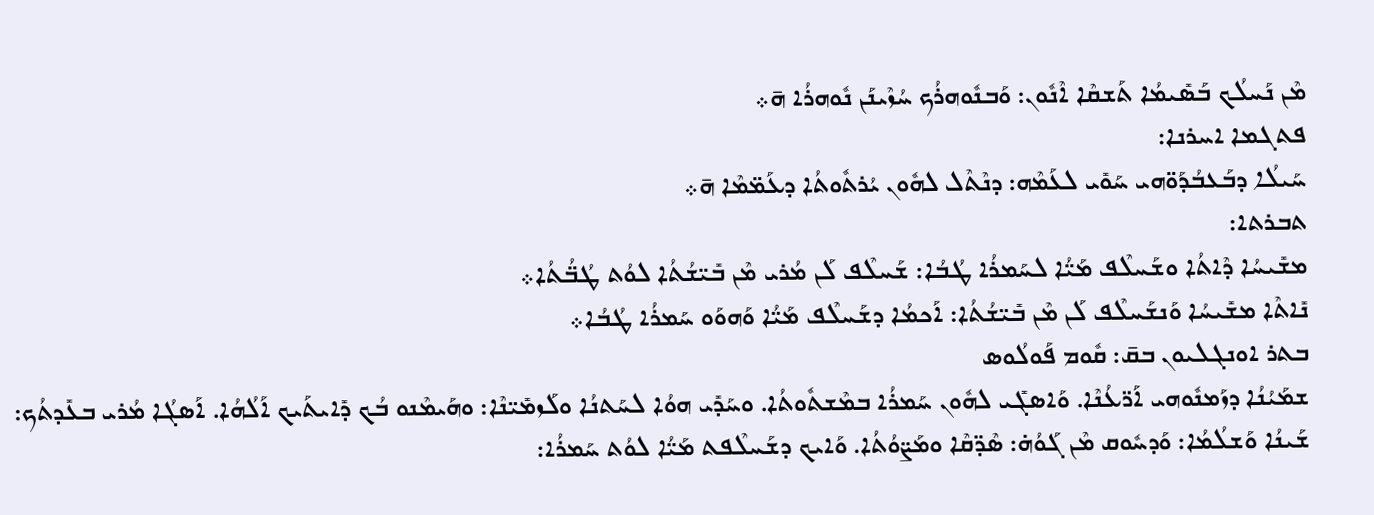ܡܶܢ ܢܰܚܠܳܟ ܒܰܣܺܝܡܳܐ ܬܰܫܩܶܐ ܐܶܢܽܘܢ: ܘܰܒܢܽܘܗܪܳܟ ܚܳܙܶܝܢܰܢ ܢܽܘܗܪܳܐ ܗ̄܀
ܦܬܓܡܐ ܐܚܪܢܐ:
ܚܰܝܠܳܐ ܕܒܰܥܒܳܕܰܘ̈ܗܝ ܚܰܘܺܝ ܠܥܰܡܶܗ: ܕܢܶܬܶܠ ܠܗܽܘܢ ܝܳܪܬܽܘܬܳܐ ܕܥܰܡ̈ܡܶܐ ܗ̄܀
ܬܒܪܬ‌ܐ:
ܡܫܺܝܚܳܐ ܕܶܐܬܳܐ ܘܫܰܚܠܶܦ ܡܰܝ̈ܳܐ ܠܚܰܡܪܳܐ ܛܳܒܳܐ: ܫܰܚܠܶܦ ܠܰܢ ܡܳܪܝ ܡܶܢ ܒܺܝ̈ܫܳܬܳܐ ܠܘܳܬ ܛܳܒ̈ܳܬܳܐ܀
ܢܺܐܬܶܐ ܡܫܺܝܚܳܐ ܘܰܢܫܰܚܠܶܦ ܠܰܢ ܡܶܢ ܒܺܝ̈ܫܳܬܳܐ: ܐܰܟܡܳܐ ܕܫܰܚܠܶܦ ܡܰܝ̈ܳܐ ܘܰܗܘܰܘ ܚܰܡܪܳܐ ܛܳܒܳܐ܀
ܒܬܪ ܐܘܢܓܠܝܘܢ ܒܩ̄: ܩܽܘܡ ܦܰܘܠܳܘܣ
ܫܡܰܝܳܢܳܐ ܕܙܰܡܢܽܘܗܝ ܐܰܪ̈ܥܳܢܶܐ. ܘܰܐܣܓܺܝ ܠܗܽܘܢ ܚܰܡܪܳܐ ܒܡܶܫܬܽܘܬܳܐ. ܘܚܰܕܺܝ ܗܘܳܐ ܠܚܰܬܢܳܐ ܘܠܰܙܡܺܝ̈ܢܶܐ: ܘܗܰܝܡܶܢܘ ܒܳܟ ܕܺܐܝܬܰܝܟ ܐܰܠܳܗܳܐ. ܐܰܣܓܳܐ ܡܳܪܝ ܒܥܺܕܬܳܟ: ܫܰܝܢܳܐ ܘܰܫܠܳܡܳܐ: ܘܰܕܚܽܘܩ ܡܶܢ ܓܰܘܳܗ̇: ܣܶܕ̈ܩܶܐ ܘܡܰܨ̈ܘܳܬܳܐ. ܘܰܐܝܟ ܕܫܰܚܠܶܦܬ ܡܰܝ̈ܳܐ ܠܘܳܬ ܚܰܡܪܳܐ: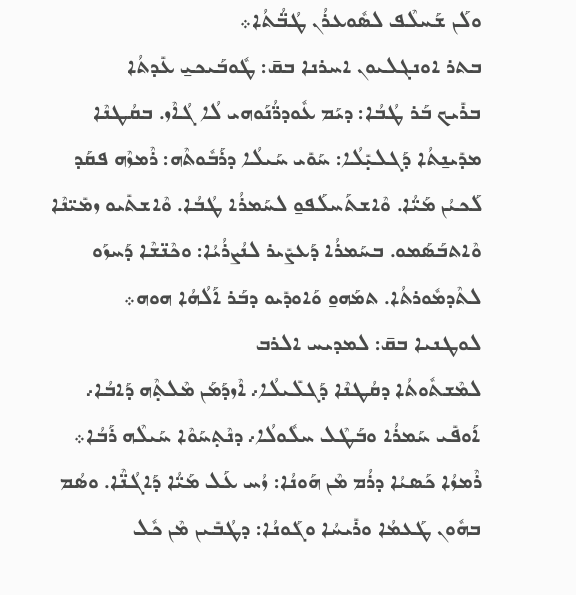ܘܠܰܢ ܫܰܚܠܶܦ ܠܣܽܘܥܪܳܢ ܛܳܒ̈ܳܬܳܐ܀
ܒܬܪ ܐܘܢܓܠܝܘܢ ܐܚܪܢܐ ܒܩ̄: ܛܽܘܒܰܝܟܝ̱ ܥܺܕܬܳܐ
ܒܪܺܝܟ ܒܰܪ ܛܳܒܳܐ: ܕܝܰܡ ܥܽܘܕܪ̈ܳܢܰܘܗܝ ܠܳܐ ܓܳܐܶܙ. ܒܩܳܛܢܶܐ ܡܕܺܝܢ̱ܬܳܐ ܕܰܓܠܝ̣ܺܠܳܐ: ܚܰܘܺܝ ܚܰܝܠܳܐ ܕܪܰܒܽܘܬܶܗ: ܪܶܡܙܶܗ ܦܩܰܕ ܠܰܟܝܳܢ ܡܰܝ̈ܳܐ. ܘܶܐܫܬܰܚܠܰܦܘ̱ ܠܚܰܡܪܳܐ ܛܳܒܳܐ. ܘܶܐܫܬܺܝܘ ܙܡܺܝ̈ܢܶܐ ܘܶܐܬܒܰܣܰܡܘ. ܒܚܰܡܪܳܐ ܕܰܥܨܺܝܪ ܠܢܳܨܪܳܝܳܐ: ܘܟܶܢ̈ܫܶܐ ܕܰܚܙܰܘ ܠܬܶܕܡܽܘܪܬܳܐ. ܬܡܰܗܘ̱ ܘܰܐܘܕܺܝܘ ܕܒܰܪ ܐܰܠܳܗܳܐ ܗܘܗ܀
ܠܘܛܢܝܐ ܒܩ̄: ܠܡܕܝܚ ܐܠܪܒ
ܠܡܶܫܬܽܘܬܳܐ ܕܩܳܛܢܶܐ ܕܰܓܠܺܝܠܳܐ܇ ܐܶܙܕܰܡܰܢ ܡܶܠܬ̣ܶܗ ܕܰܐܒܳܐ܇ ܐܰܘܦܺܝ ܚܰܡܪܳܐ ܘܒܰܛܶܠ ܚܠܽܘܠܳܐ܇ ܕܢܶܬ̣ܚܰܘܶܐ ܚܰܝܠܶܗ ܪܰܒܳܐ܀
ܪܶܡܙܳܐ ܟܰܣܝܳܐ ܕܪܳܡ ܡܶܢ ܗܰܘܢܳܐ: ܙܳܚ ܥܰܠ ܡܰܝ̈ܳܐ ܕܰܐܓܳܢ̈ܶܐ. ܘܣܳܡ ܒܗܽܘܢ ܛܰܥܡܳܐ ܘܪܺܝܚܳܐ ܘܓܰܘܢܳܐ: ܕܛܳܒܺܝܢ ܡܶܢ ܟܽܠ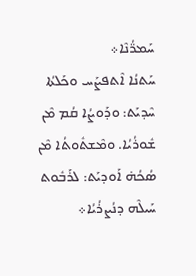ܚܰܡܪ̈ܳܢܶܐ܀
ܚܰܬܢܳܐ ܐܶܬܦܨܰܚ ܘܟܰܠܬܳܐ ܚܶܕܝܰܬ: ܘܕܰܘܨܳܐ ܩܳܡ ܡܶܢ ܫܽܘܪܳܝܳܐ. ܘܡܶܫܬܽܘܬܳܐ ܡܶܢ ܣܳܟܳܗ̇ ܐܰܘܕܝܰܬ: ܠܪܰܒܽܘܬ ܚܰܝܠܶܗ ܕܢܳܨܪܳܝܳܐ܀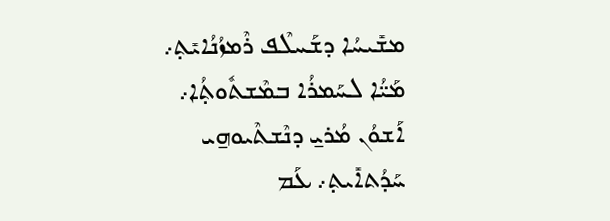ܡܫܺܝܚܳܐ ܕܫܰܚܠܶܦ ܪܶܡܙܳܢܳܐܝܺܬ̣܇ ܡܰܝ̈ܳܐ ܠܚܰܡܪܳܐ ܒܡܶܫܬܽܘܬ̣ܳܐ܇ ܐܰܫܘܳܢ ܡܳܪܝ̱ ܕܢܶܫܬܶܝܘܗ̱ܝ ܚܰܕܳܬܐܺܝܬ̣܇ ܥܰܡ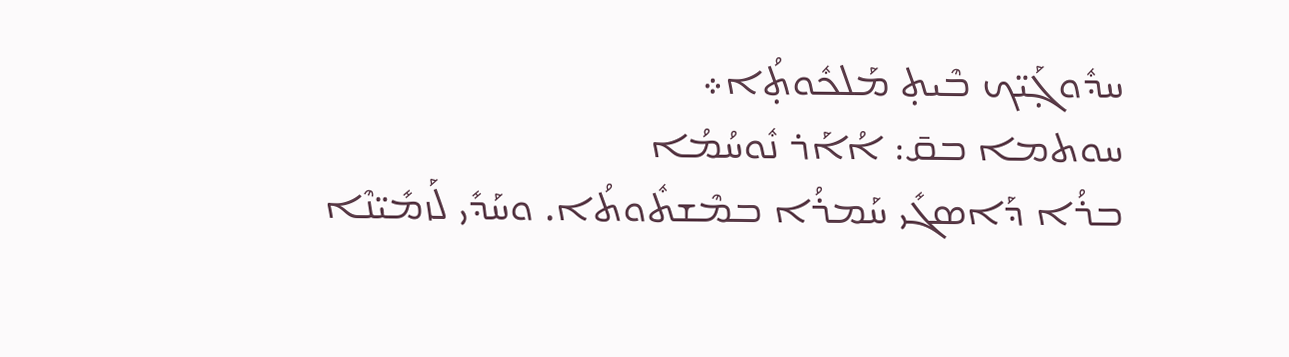ܚܕܽܘܓ̣ܰܝ̈ܟ ܒܶܝܬ̣ ܡܰܠܟܽܘܬ̣ܳܐ܀
ܚܘܬܡܐ ܒܩ̄: ܐܳܐܰܪ ܢܽܘܚܳܡܳܐ
ܒܪܳܐ ܕܰܐܣܓܺܝ ܚܰܡܪܳܐ ܒܡܶܫܬܽܘܬܳܐ. ܘܚܰܕܺܝ ܠܰܙܡܺܝ̈ܢܶܐ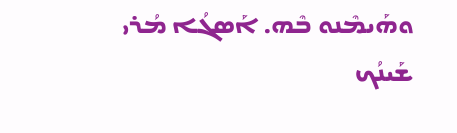ܘܗܰܝܡܶܢܘ ܒܶܗ. ܐܰܣܓܳܐ ܡܳܪܝ ܫܰܝܢܳܟ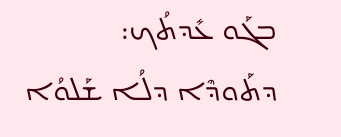ܒܓܰܘ ܥܺܕܬܳܟ: ܕܬܰܘܕܶܐ ܕܠܳܐ ܫܰܠܘܳܐ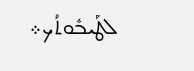ܠܛܰܝܒܽܘܬܳܟ܀